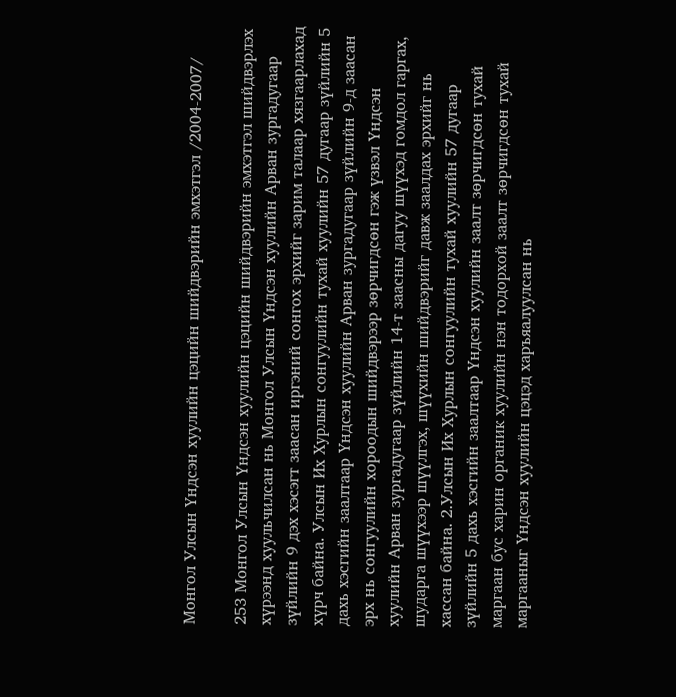Монгол Улсын Үндсэн хуулийн цэцийн шийдвэрийн эмхэтгэл /2004-2007/

253 Монгол Улсын Үндсэн хуулийн цэцийн шийдвэрийн эмхэтгэл шийдвэрлэх хүрээнд хуульчилсан нь Монгол Улсын Үндсэн хуулийн Арван зургадугаар зүйлийн 9 дэх хэсэгт заасан иргэний сонгох эрхийг зарим талаар хязгаарлахад хүрч байна. Улсын Их Хурлын сонгуулийн тухай хуулийн 57 дугаар зүйлийн 5 дахь хэсгийн заалтаар Үндсэн хуулийн Арван зургадугаар зүйлийн 9-д заасан эрх нь сонгуулийн хороодын шийдвэрээр зөрчигдсөн гэж үзвэл Үндсэн хуулийн Арван зургадугаар зүйлийн 14-т заасны дагуу шүүхэд гомдол гаргах, шударга шүүхээр шүүлгэх, шүүхийн шийдвэрийг давж заалдах эрхийг нь хассан байна. 2.Улсын Их Хурлын сонгуулийн тухай хуулийн 57 дугаар зүйлийн 5 дахь хэсгийн заалтаар Үндсэн хуулийн заалт зөрчигдсөн тухай маргаан бус харин органик хуулийн нэн тодорхой заалт зөрчигдсөн тухай маргааныг Үндсэн хуулийн цэцэд харъяалуулсан нь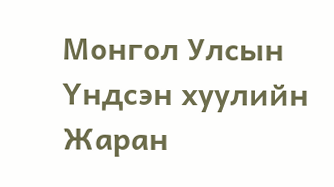Монгол Улсын Үндсэн хуулийн Жаран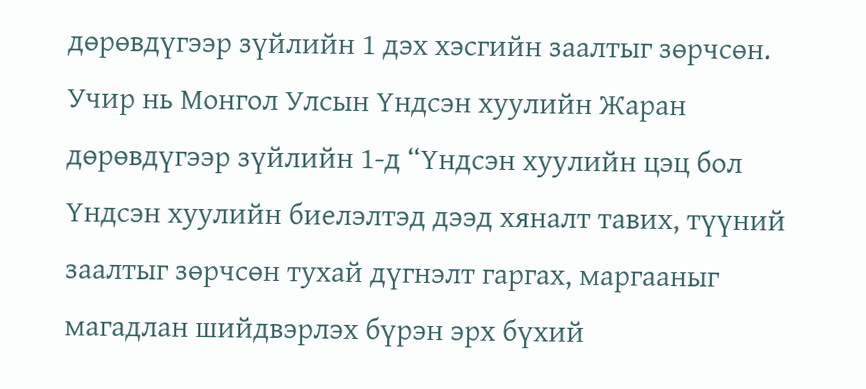дөрөвдүгээр зүйлийн 1 дэх хэсгийн заалтыг зөрчсөн. Учир нь Монгол Улсын Үндсэн хуулийн Жаран дөрөвдүгээр зүйлийн 1-д “Үндсэн хуулийн цэц бол Үндсэн хуулийн биелэлтэд дээд хяналт тавих, түүний заалтыг зөрчсөн тухай дүгнэлт гаргах, маргааныг магадлан шийдвэрлэх бүрэн эрх бүхий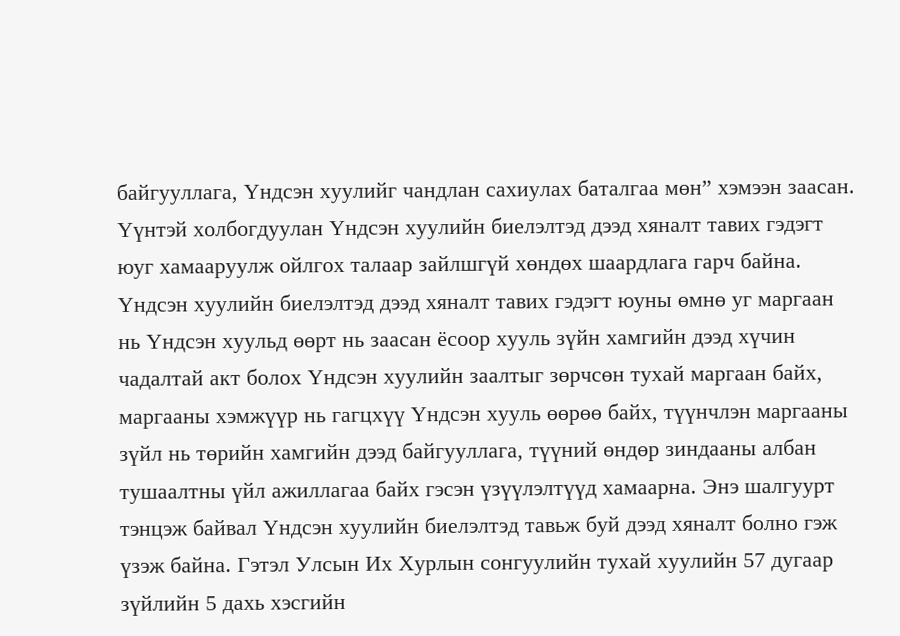байгууллага, Үндсэн хуулийг чандлан сахиулах баталгаа мөн” хэмээн заасан. Үүнтэй холбогдуулан Үндсэн хуулийн биелэлтэд дээд хяналт тавих гэдэгт юуг хамааруулж ойлгох талаар зайлшгүй хөндөх шаардлага гарч байна. Үндсэн хуулийн биелэлтэд дээд хяналт тавих гэдэгт юуны өмнө уг маргаан нь Үндсэн хуульд өөрт нь заасан ёсоор хууль зүйн хамгийн дээд хүчин чадалтай акт болох Үндсэн хуулийн заалтыг зөрчсөн тухай маргаан байх, маргааны хэмжүүр нь гагцхүү Үндсэн хууль өөрөө байх, түүнчлэн маргааны зүйл нь төрийн хамгийн дээд байгууллага, түүний өндөр зиндааны албан тушаалтны үйл ажиллагаа байх гэсэн үзүүлэлтүүд хамаарна. Энэ шалгуурт тэнцэж байвал Үндсэн хуулийн биелэлтэд тавьж буй дээд хяналт болно гэж үзэж байна. Гэтэл Улсын Их Хурлын сонгуулийн тухай хуулийн 57 дугаар зүйлийн 5 дахь хэсгийн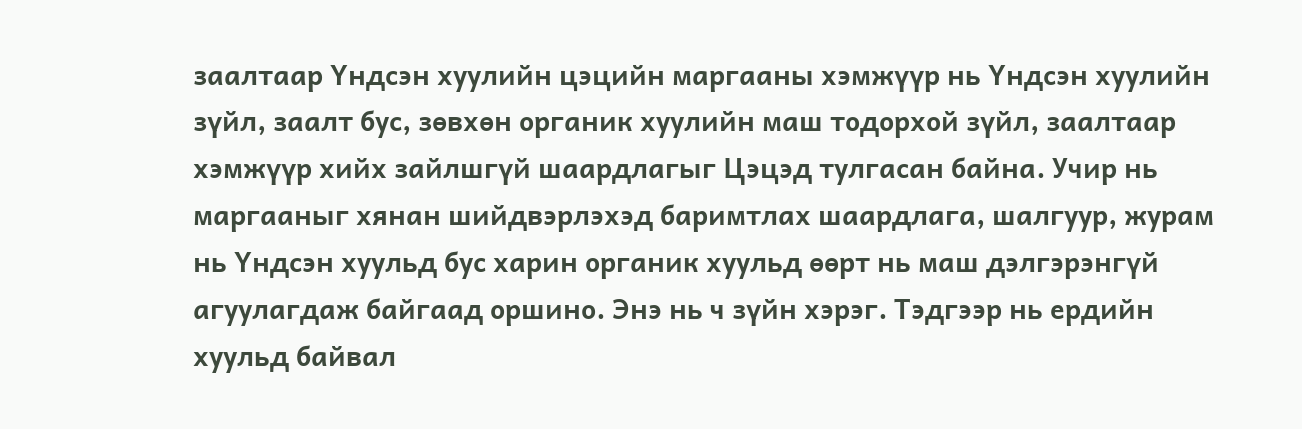заалтаар Үндсэн хуулийн цэцийн маргааны хэмжүүр нь Үндсэн хуулийн зүйл, заалт бус, зөвхөн органик хуулийн маш тодорхой зүйл, заалтаар хэмжүүр хийх зайлшгүй шаардлагыг Цэцэд тулгасан байна. Учир нь маргааныг хянан шийдвэрлэхэд баримтлах шаардлага, шалгуур, журам нь Үндсэн хуульд бус харин органик хуульд өөрт нь маш дэлгэрэнгүй агуулагдаж байгаад оршино. Энэ нь ч зүйн хэрэг. Тэдгээр нь ердийн хуульд байвал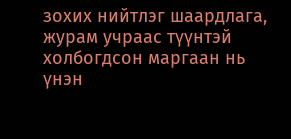зохих нийтлэг шаардлага, журам учраас түүнтэй холбогдсон маргаан нь үнэн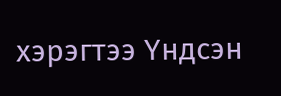хэрэгтээ Үндсэн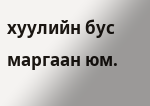хуулийн бус маргаан юм.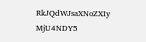RkJQdWJsaXNoZXIy MjU4NDY5